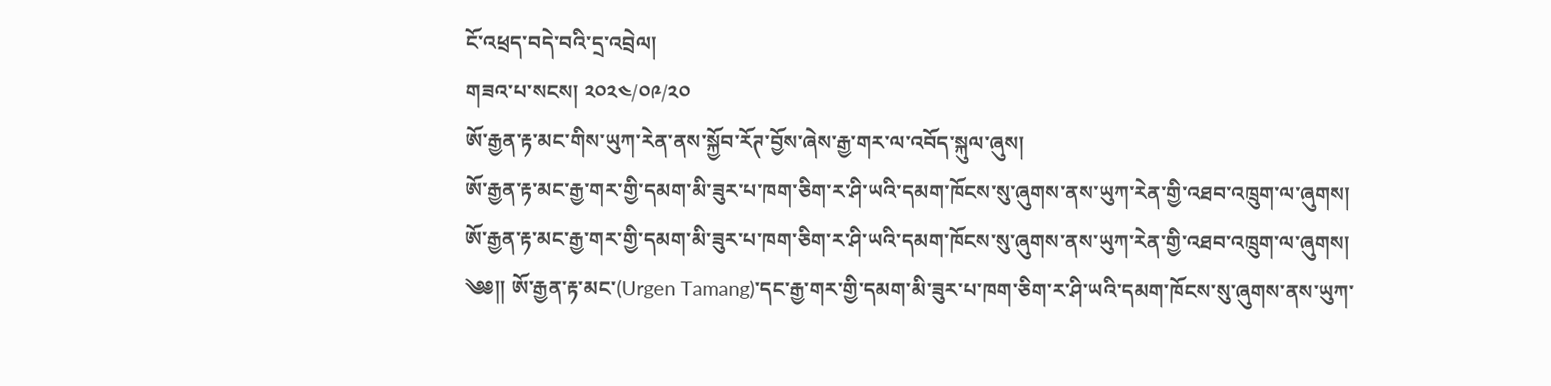ངོ་འཕྲད་བདེ་བའི་དྲ་འབྲེལ།
གཟའ་པ་སངས། ༢༠༢༤/༠༩/༢༠
ཨོ་རྒྱན་རྟ་མང་གིས་ཡུཀ་རེན་ནས་སྐྱོབ་རོཊ་བྱོས་ཞེས་རྒྱ་གར་ལ་འབོད་སྐུལ་ཞུས།
ཨོ་རྒྱན་རྟ་མང་རྒྱ་གར་གྱི་དམག་མི་ཟུར་པ་ཁག་ཅིག་ར་ཤི་ཡའི་དམག་ཁོངས་སུ་ཞུགས་ནས་ཡུཀ་རེན་གྱི་འཐབ་འཁྲུག་ལ་ཞུགས།
ཨོ་རྒྱན་རྟ་མང་རྒྱ་གར་གྱི་དམག་མི་ཟུར་པ་ཁག་ཅིག་ར་ཤི་ཡའི་དམག་ཁོངས་སུ་ཞུགས་ནས་ཡུཀ་རེན་གྱི་འཐབ་འཁྲུག་ལ་ཞུགས།
༄༅།། ཨོ་རྒྱན་རྟ་མང་(Urgen Tamang)་དང་རྒྱ་གར་གྱི་དམག་མི་ཟུར་པ་ཁག་ཅིག་ར་ཤི་ཡའི་དམག་ཁོངས་སུ་ཞུགས་ནས་ཡུཀ་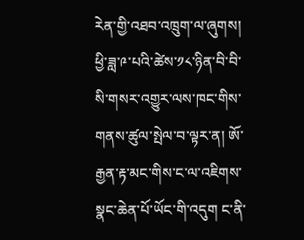རེན་གྱི་འཐབ་འཁྲུག་ལ་ཞུགས། ཕྱི་ཟླ་༩་པའི་ཚེས་༡༨་ཉིན་བི་བི་སི་གསར་འགྱུར་ལས་ཁང་གིས་གནས་ཚུལ་སྤེལ་བ་ལྟར་ན། ཨོ་རྒྱན་རྟ་མང་གིས་ང་ལ་འཇིགས་སྣང་ཆེན་པོ་ཡོང་གི་འདུག ང་ནི་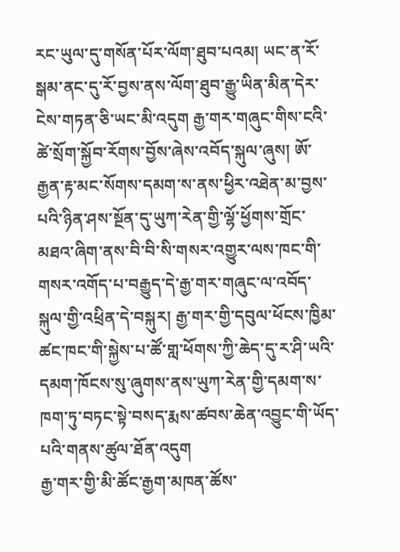རང་ཡུལ་དུ་གསོན་པོར་ལོག་ཐུབ་པའམ། ཡང་ན་རོ་སྒམ་ནང་དུ་རོ་བྱས་ནས་ལོག་ཐུབ་རྒྱུ་ཡིན་མིན་དེར་ངེས་གཏན་ཅི་ཡང་མི་འདུག རྒྱ་གར་གཞུང་གིས་ངའི་ཚེ་སྲོག་སྐྱོབ་རོགས་བྱོས་ཞེས་འབོད་སྐུལ་ཞུས། ཨོ་རྒྱན་རྟ་མང་སོགས་དམག་ས་ནས་ཕྱིར་འཐེན་མ་བྱས་པའི་ཉིན་ཤས་སྔོན་དུ་ཡུཀ་རེན་གྱི་ལྷོ་ཕྱོགས་གྲོང་མཐའ་ཞིག་ནས་བི་བི་སི་གསར་འགྱུར་ལས་ཁང་གི་གསར་འགོད་པ་བརྒྱུད་དེ་རྒྱ་གར་གཞུང་ལ་འབོད་སྐུལ་གྱི་འཕྲིན་དེ་བསྐུར། རྒྱ་གར་གྱི་དབུལ་ཕོངས་ཁྱིམ་ཚང་ཁང་གི་སྐྱེས་པ་ཚོ་གླ་ཕོགས་ཀྱི་ཆེད་དུ་ར་ཤི་ཡའི་དམག་ཁོངས་སུ་ཞུགས་ནས་ཡུཀ་རེན་གྱི་དམག་ས་ཁག་ཏུ་བཏང་སྟེ་བསད་རྨས་ཚབས་ཆེན་འབྱུང་གི་ཡོད་པའི་གནས་ཚུལ་ཐོན་འདུག
རྒྱ་གར་གྱི་མི་ཚོང་རྒྱག་མཁན་ཚོས་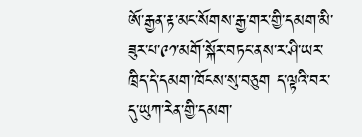ཨོ་རྒྱན་རྟ་མང་སོགས་རྒྱ་གར་གྱི་དམག་མི་ཟུར་པ་༩༡་མགོ་སྐོར་བཏང་ནས་ར་ཤི་ཡར་ཁྲིད་དེ་དམག་ཁོངས་སུ་བཅུག ད་ལྟའི་བར་དུ་ཡུཀ་རེན་གྱི་དམག་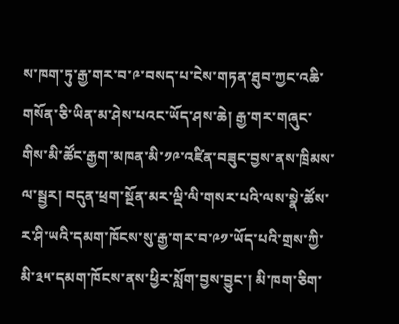ས་ཁག་ཏུ་རྒྱ་གར་བ་༩་བསད་པ་ངེས་གཏན་ཐུབ་ཀྱང་འཆི་གསོན་ཅི་ཡིན་མ་ཤེས་པའང་ཡོད་ཤས་ཆེ། རྒྱ་གར་གཞུང་གིས་མི་ཚོང་རྒྱག་མཁན་མི་༡༩་འཛིན་བཟུང་བྱས་ནས་ཁྲིམས་ལ་སྦྱར། བདུན་ཕྲག་སྔོན་མར་ལྡི་ལི་གསར་པའི་ལས་སྣེ་ཚོས་ར་ཤི་ཡའི་དམག་ཁོངས་སུ་རྒྱ་གར་བ་༩༡་ཡོད་པའི་གྲས་ཀྱི་མི་༣༥་དམག་ཁོངས་ནས་ཕྱིར་སློག་བྱས་བྱུང་། མི་ཁག་ཅིག་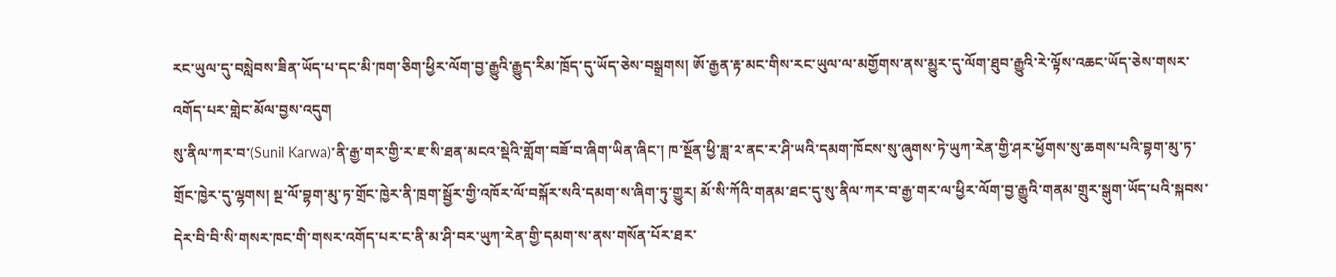རང་ཡུལ་དུ་བསླེབས་ཟིན་ཡོད་པ་དང་མི་ཁག་ཅིག་ཕྱིར་ལོག་བྱ་རྒྱུའི་རྒྱུད་རིམ་ཁྲོད་དུ་ཡོད་ཅེས་བསྒྲགས། ཨོ་རྒྱན་རྟ་མང་གིས་རང་ཡུལ་ལ་མགྱོགས་ནས་མྱུར་དུ་ལོག་ཐུབ་རྒྱུའི་རེ་ལྟོས་འཆང་ཡོད་ཅེས་གསར་འགོད་པར་གླེང་མོལ་བྱས་འདུག
སུ་ནིལ་ཀར་བ་(Sunil Karwa)་ནི་རྒྱ་གར་གྱི་ར་ཇ་སི་ཐན་མངའ་སྡེའི་གློག་བཟོ་བ་ཞིག་ཡིན་ཞིང་། ཁ་སྔོན་ཕྱི་ཟླ་༢་ནང་ར་ཤི་ཡའི་དམག་ཁོངས་སུ་ཞུགས་ཏེ་ཡུཀ་རེན་གྱི་ཤར་ཕྱོགས་སུ་ཆགས་པའི་བྷག་མུ་ཏ་གྲོང་ཁྱེར་དུ་ལྷགས། སྔ་ལོ་བྷག་མུ་ཏ་གྲོང་ཁྱེར་ནི་ཁྲག་སྦྱོར་གྱི་འཁོར་ལོ་བསྐོར་སའི་དམག་ས་ཞིག་ཏུ་གྱུར། མོ་སི་ཀོའི་གནམ་ཐང་དུ་སུ་ནིལ་ཀར་བ་རྒྱ་གར་ལ་ཕྱིར་ལོག་བྱ་རྒྱུའི་གནམ་གྲུར་སྒུག་ཡོད་པའི་སྐབས་དེར་བི་བི་སི་གསར་ཁང་གི་གསར་འགོད་པར་ང་ནི་མ་ཤི་བར་ཡུཀ་རེན་གྱི་དམག་ས་ནས་གསོན་པོར་ཐར་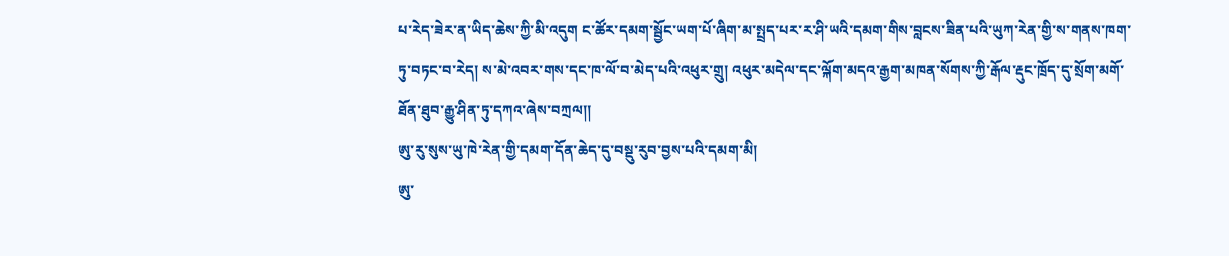པ་རེད་ཟེར་ན་ཡིད་ཆེས་ཀྱི་མི་འདུག ང་ཚོར་དམག་སྦྱོང་ཡག་པོ་ཞིག་མ་སྤྲད་པར་ར་ཤི་ཡའི་དམག་གིས་བླངས་ཟིན་པའི་ཡུཀ་རེན་གྱི་ས་གནས་ཁག་ཏུ་བཏང་བ་རེད། ས་མེ་འབར་གས་དང་ཁ་ལོ་བ་མེད་པའི་འཕུར་གྲུ། འཕུར་མདེལ་དང་ལྐོག་མདའ་རྒྱག་མཁན་སོགས་ཀྱི་རྒོལ་རྡུང་ཁྲོད་དུ་སྲོག་མགོ་ཐོན་ཐུབ་རྒྱུ་ཤིན་ཏུ་དཀའ་ཞེས་བཀྲལ།།
ཨུ་རུ་སུས་ཡུ་ཁེ་རེན་གྱི་དམག་དོན་ཆེད་དུ་བསྡུ་རུབ་བྱས་པའི་དམག་མི།
ཨུ་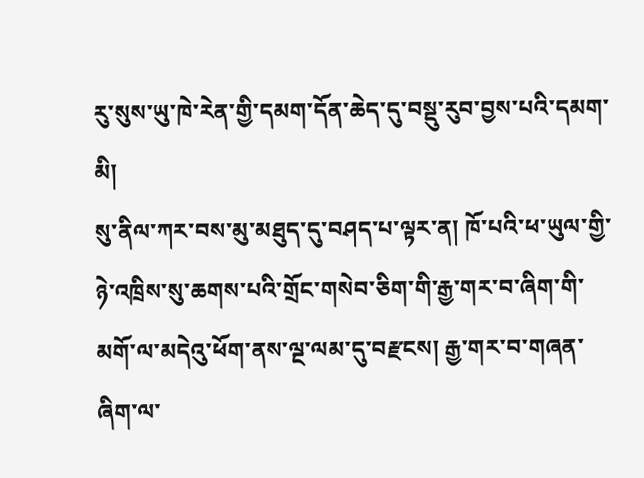རུ་སུས་ཡུ་ཁེ་རེན་གྱི་དམག་དོན་ཆེད་དུ་བསྡུ་རུབ་བྱས་པའི་དམག་མི།
སུ་ནིལ་ཀར་བས་མུ་མཐུད་དུ་བཤད་པ་ལྟར་ན། ཁོ་པའི་ཕ་ཡུལ་གྱི་ཉེ་འཁྲིས་སུ་ཆགས་པའི་གྲོང་གསེབ་ཅིག་གི་རྒྱ་གར་བ་ཞིག་གི་མགོ་ལ་མདེའུ་ཕོག་ནས་ལྔ་ལམ་དུ་བརྫངས། རྒྱ་གར་བ་གཞན་ཞིག་ལ་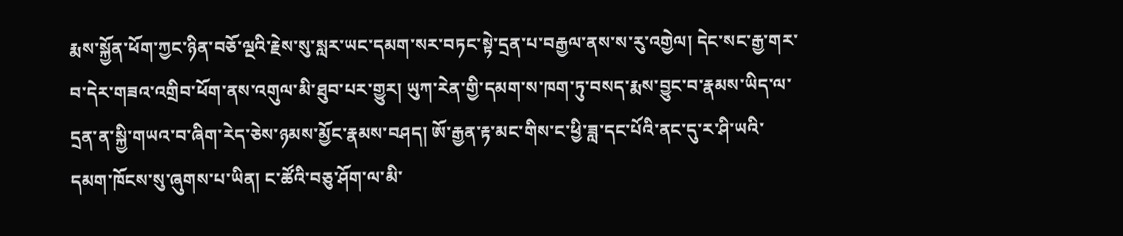རྨས་སྐྱོན་ཕོག་ཀྱང་ཉིན་བཅོ་ལྔའི་རྗེས་སུ་སླར་ཡང་དམག་སར་བཏང་སྟེ་དྲན་པ་བརྒྱལ་ནས་ས་རུ་འགྱེལ། དེང་སང་རྒྱ་གར་བ་དེར་གཟའ་འགྲིབ་ཕོག་ནས་འགུལ་མི་ཐུབ་པར་གྱུར། ཡུཀ་རེན་གྱི་དམག་ས་ཁག་ཏུ་བསད་རྨས་བྱུང་བ་རྣམས་ཡིད་ལ་དྲན་ན་སྐྱི་གཡའ་བ་ཞིག་རེད་ཅེས་ཉམས་མྱོང་རྣམས་བཤད། ཨོ་རྒྱན་རྟ་མང་གིས་ང་ཕྱི་ཟླ་དང་པོའི་ནང་དུ་ར་ཤི་ཡའི་དམག་ཁོངས་སུ་ཞུགས་པ་ཡིན། ང་ཚོའི་བཅུ་ཤོག་ལ་མི་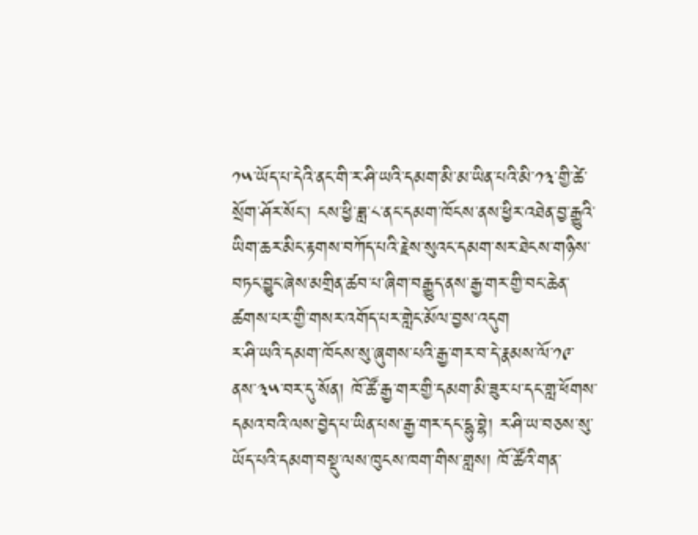༡༥་ཡོད་པ་དེའི་ནང་གི་ར་ཤི་ཡའི་དམག་མི་མ་ཡིན་པའི་མི་༡༣་གྱི་ཚེ་སྲོག་ཤོར་སོང་། ངས་ཕྱི་ཟླ་༨་ནང་དམག་ཁོངས་ནས་ཕྱིར་འཐེན་བྱ་རྒྱུའི་ཡིག་ཆར་མིང་རྟགས་བཀོད་པའི་རྗེས་སུའང་དམག་སར་ཐེངས་གཉིས་བཏང་བྱུང་ཞེས་མགྲིན་ཚབ་པ་ཞིག་བརྒྱུད་ནས་རྒྱ་གར་གྱི་བང་ཆེན་ཚགས་པར་གྱི་གསར་འགོད་པར་གླེང་མོལ་བྱས་འདུག
ར་ཤི་ཡའི་དམག་ཁོངས་སུ་ཞུགས་པའི་རྒྱ་གར་བ་དེ་རྣམས་ལོ་༡༩་ནས་༣༥་བར་དུ་སོན། ཁོ་ཚོ་རྒྱ་གར་གྱི་དམག་མི་ཟུར་པ་དང་གླ་ཕོགས་དམའ་བའི་ལས་བྱེད་པ་ཡིན་པས་རྒྱ་གར་དང་དྷུ་བྷེ། ར་ཤི་ཡ་བཅས་སུ་ཡོད་པའི་དམག་བསྡུ་ལས་ཁུངས་ཁག་གིས་གླས། ཁོ་ཚོའི་གན་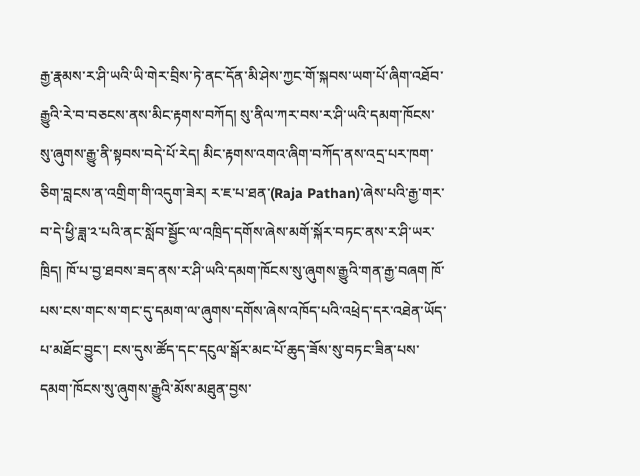རྒྱ་རྣམས་ར་ཤི་ཡའི་ཡི་གེར་བྲིས་ཏེ་ནང་དོན་མི་ཤེས་ཀྱང་གོ་སྐབས་ཡག་པོ་ཞིག་འཐོབ་རྒྱུའི་རེ་བ་བཅངས་ནས་མིང་རྟགས་བཀོད། སུ་ནིལ་ཀར་བས་ར་ཤི་ཡའི་དམག་ཁོངས་སུ་ཞུགས་རྒྱུ་ནི་སྟབས་བདེ་པོ་རེད། མིང་རྟགས་འགའ་ཞིག་བཀོད་ནས་འདྲ་པར་ཁག་ཅིག་བླངས་ན་འགྲིག་གི་འདུག་ཟེར། ར་ཇ་པ་ཐན་(Raja Pathan)་ཞེས་པའི་རྒྱ་གར་བ་དེ་ཕྱི་ཟླ་༢་པའི་ནང་སློབ་སྦྱོང་ལ་འཁྲིད་དགོས་ཞེས་མགོ་སྐོར་བཏང་ནས་ར་ཤི་ཡར་ཁྲིད། ཁོ་པ་བྱ་ཐབས་ཟད་ནས་ར་ཤི་ཡའི་དམག་ཁོངས་སུ་ཞུགས་རྒྱུའི་གན་རྒྱ་བཞག ཁོ་པས་ངས་གང་ས་གང་དུ་དམག་ལ་ཞུགས་དགོས་ཞེས་འཁོད་པའི་འཕྲེད་དར་འཐེན་ཡོད་པ་མཐོང་བྱུང་། ངས་དུས་ཚོད་དང་དངུལ་སྒོར་མང་པོ་ཆུད་ཟོས་སུ་བཏང་ཟིན་པས་དམག་ཁོངས་སུ་ཞུགས་རྒྱུའི་མོས་མཐུན་བྱས་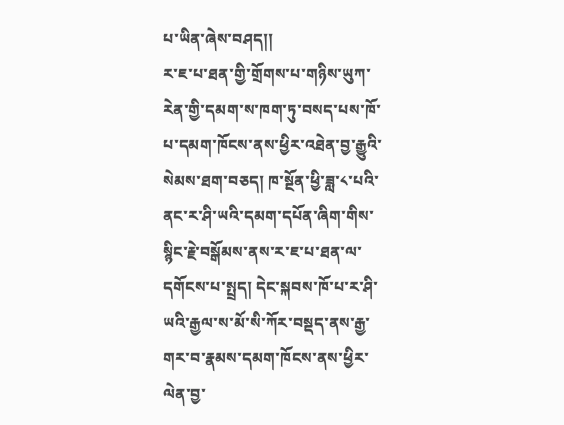པ་ཡིན་ཞེས་བཤད།།
ར་ཇ་པ་ཐན་གྱི་གྲོགས་པ་གཉིས་ཡུཀ་རེན་གྱི་དམག་ས་ཁག་ཏུ་བསད་པས་ཁོ་པ་དམག་ཁོངས་ནས་ཕྱིར་འཐེན་བྱ་རྒྱུའི་སེམས་ཐག་བཅད། ཁ་སྔོན་ཕྱི་ཟླ་༨་པའི་ནང་ར་ཤི་ཡའི་དམག་དཔོན་ཞིག་གིས་སྙིང་རྗེ་བསྒོམས་ནས་ར་ཇ་པ་ཐན་ལ་དགོངས་པ་སྤྲད། དེང་སྐབས་ཁོ་པ་ར་ཤི་ཡའི་རྒྱལ་ས་མོ་སི་ཀོར་བསྡད་ནས་རྒྱ་གར་བ་རྣམས་དམག་ཁོངས་ནས་ཕྱིར་ལེན་བྱ་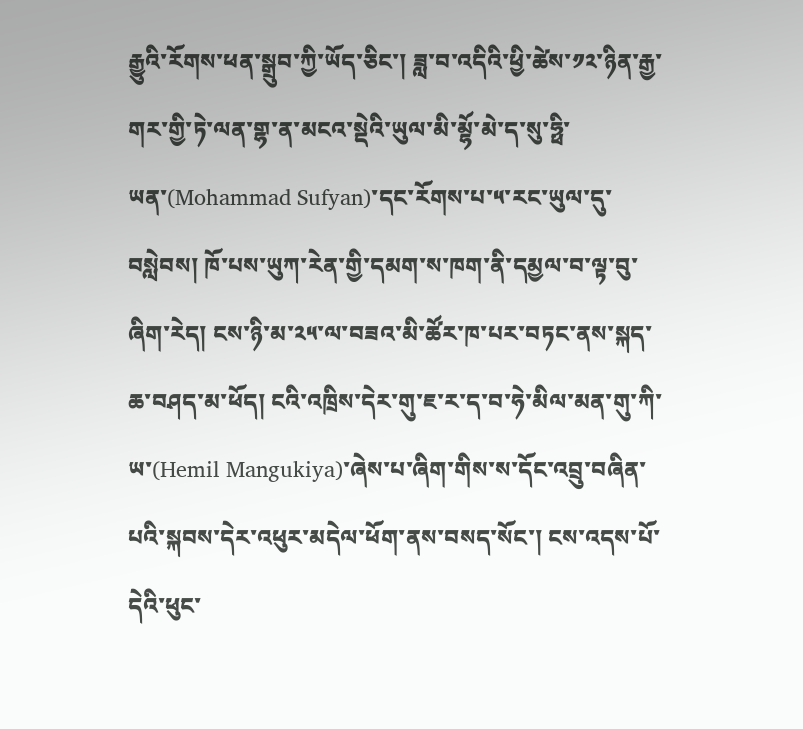རྒྱུའི་རོགས་ཕན་སྒྲུབ་ཀྱི་ཡོད་ཅིང་། ཟླ་བ་འདིའི་ཕྱི་ཚེས་༡༢་ཉིན་རྒྱ་གར་གྱི་ཏེ་ལན་གྷ་ན་མངའ་སྡེའི་ཡུལ་མི་མྷོ་མེ་ད་སུ་ཧྥི་ཡན་(Mohammad Sufyan)་དང་རོགས་པ་༥་རང་ཡུལ་དུ་བསླེབས། ཁོ་པས་ཡུཀ་རེན་གྱི་དམག་ས་ཁག་ནི་དམྱལ་བ་ལྟ་བུ་ཞིག་རེད། ངས་ཉི་མ་༢༥་ལ་བཟའ་མི་ཚོར་ཁ་པར་བཏང་ནས་སྐད་ཆ་བཤད་མ་ཕོད། ངའི་འཁྲིས་དེར་གུ་ཇ་ར་ད་བ་ཧེ་མིལ་མན་གུ་ཀི་ཡ་(Hemil Mangukiya)་ཞེས་པ་ཞིག་གིས་ས་དོང་འབྲུ་བཞིན་པའི་སྐབས་དེར་འཕུར་མདེལ་ཕོག་ནས་བསད་སོང་། ངས་འདས་པོ་དེའི་ཕུང་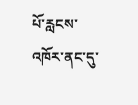པོ་རླངས་འཁོར་ནང་དུ་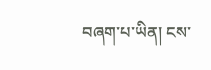བཞག་པ་ཡིན། ངས་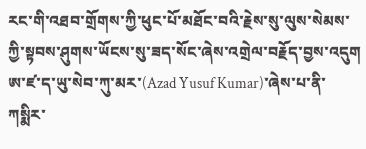རང་གི་འཐབ་གྲོགས་ཀྱི་ཕུང་པོ་མཐོང་བའི་རྗེས་སུ་ལུས་སེམས་ཀྱི་སྟབས་ཤུགས་ཡོངས་སུ་ཟད་སོང་ཞེས་འགྲེལ་བརྗོད་བྱས་འདུག
ཨ་ཛ་ད་ཡུ་སེབ་ཀུ་མར་(Azad Yusuf Kumar)་ཞེས་པ་ནི་ཀསྨིར་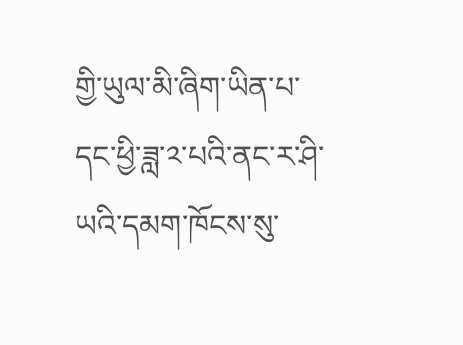གྱི་ཡུལ་མི་ཞིག་ཡིན་པ་དང་ཕྱི་ཟླ་༢་པའི་ནང་ར་ཤི་ཡའི་དམག་ཁོངས་སུ་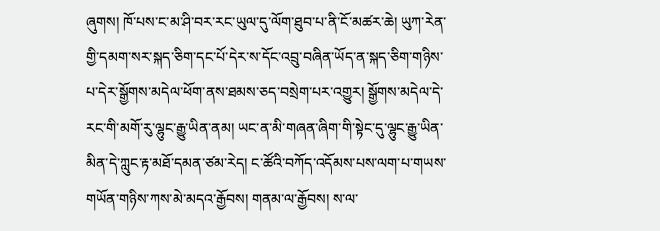ཞུགས། ཁོ་པས་ང་མ་ཤི་བར་རང་ཡུལ་དུ་ལོག་ཐུབ་པ་ནི་ངོ་མཚར་ཆེ། ཡུཀ་རེན་གྱི་དམག་སར་སྐད་ཅིག་དང་པོ་དེར་ས་དོང་འབྲུ་བཞིན་ཡོད་ན་སྐད་ཅིག་གཉིས་པ་དེར་སྒྱོགས་མདེལ་ཕོག་ནས་ཐམས་ཅད་བསྲེག་པར་འགྱུར། སྒྱོགས་མདེལ་དེ་རང་གི་མགོ་རུ་ལྷུང་རྒྱུ་ཡིན་ནམ། ཡང་ན་མི་གཞན་ཞིག་གི་སྟེང་དུ་ལྷུང་རྒྱུ་ཡིན་མིན་དེ་ཀླུང་རྟ་མཐོ་དམན་ཙམ་རེད། ང་ཚོའི་བཀོད་འདོམས་པས་ལག་པ་གཡས་གཡོན་གཉིས་ཀས་མེ་མདའ་རྒྱོབས། གནམ་ལ་རྒྱོབས། ས་ལ་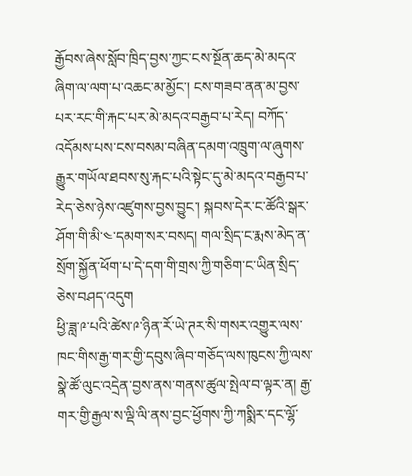རྒྱོབས་ཞེས་སློབ་ཁྲིད་བྱས་ཀྱང་ངས་སྔོན་ཆད་མེ་མདའ་ཞིག་ལ་ལག་པ་འཆང་མ་མྱོང་། ངས་གཟབ་ནན་མ་བྱས་པར་རང་གི་རྐང་པར་མེ་མདའ་བརྒྱབ་པ་རེད། བཀོད་འདོམས་པས་ངས་བསམ་བཞིན་དམག་འཁྲུག་ལ་ཞུགས་རྒྱུར་གཡོལ་ཐབས་སུ་རྐང་པའི་སྟེང་དུ་མེ་མདའ་བརྒྱབ་པ་རེད་ཅེས་ཉེས་འཛུགས་བྱས་བྱུང་། སྐབས་དེར་ང་ཚོའི་སྒར་ཤོག་གི་མི་༤་དམག་སར་བསད། གལ་སྲིད་ང་རྨས་མེད་ན་སྲོག་སྐྱོན་ཕོག་པ་དེ་དག་གི་གྲས་ཀྱི་གཅིག་ང་ཡིན་སྲིད་ཅེས་བཤད་འདུག
ཕྱི་ཟླ་༩་པའི་ཚེས་༩་ཉིན་རོ་ཡེ་ཊར་སི་གསར་འགྱུར་ལས་ཁང་གིས་རྒྱ་གར་གྱི་དབུས་ཞིབ་གཅོད་ལས་ཁུངས་ཀྱི་ལས་སྣེ་ཚོ་ལུང་འདྲེན་བྱས་ནས་གནས་ཚུལ་སྤེལ་བ་ལྟར་ན། རྒྱ་གར་གྱི་རྒྱལ་ས་ལྡི་ལི་ནས་བྱང་ཕྱོགས་ཀྱི་ཀསྨིར་དང་ལྷོ་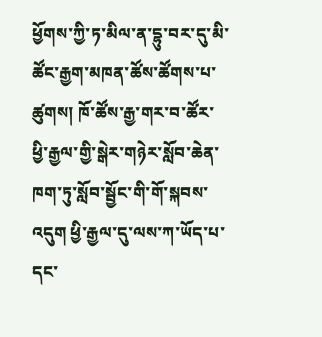ཕྱོགས་ཀྱི་ཏ་མིལ་ན་དྷུ་བར་དུ་མི་ཚོང་རྒྱག་མཁན་ཚོས་ཚོགས་པ་ཚུགས། ཁོ་ཚོས་རྒྱ་གར་བ་ཚོར་ཕྱི་རྒྱལ་གྱི་སྒེར་གཉེར་སློབ་ཆེན་ཁག་ཏུ་སློབ་སྦྱོང་གི་གོ་སྐབས་འདུག ཕྱི་རྒྱལ་དུ་ལས་ཀ་ཡོད་པ་དང་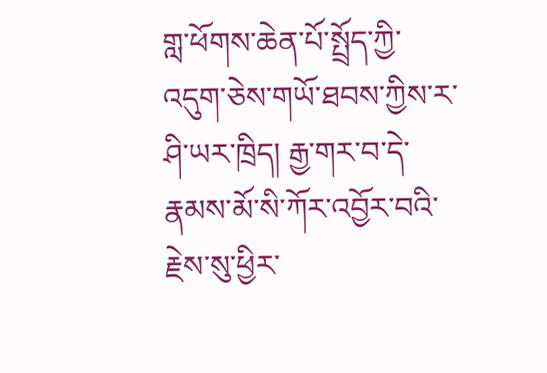གླ་ཕོགས་ཆེན་པོ་སྤྲོད་ཀྱི་འདུག་ཅེས་གཡོ་ཐབས་ཀྱིས་ར་ཤི་ཡར་ཁྲིད། རྒྱ་གར་བ་དེ་རྣམས་མོ་སི་ཀོར་འབྱོར་བའི་རྗེས་སུ་ཕྱིར་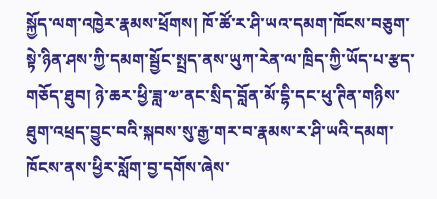སྐྱོད་ལག་འཁྱེར་རྣམས་ཕྲོགས། ཁོ་ཚོ་ར་ཤི་ཡའ་དམག་ཁོངས་བཅུག་སྟེ་ཉིན་ཤས་ཀྱི་དམག་སྦྱོང་སྤྲད་ནས་ཡུཀ་རེན་ལ་ཁྲིད་ཀྱི་ཡོད་པ་རྩད་གཅོད་ཐུབ། ཉེ་ཆར་ཕྱི་ཟླ་༧་ནང་སྲིད་བློན་མོ་དྷི་དང་ཕུ་ཊིན་གཉིས་ཐུག་འཕྲད་བྱུང་བའི་སྐབས་སུ་རྒྱ་གར་བ་རྣམས་ར་ཤི་ཡའི་དམག་ཁོངས་ནས་ཕྱིར་སློག་བྱ་དགོས་ཞེས་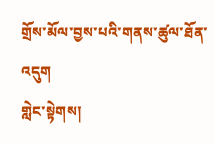གྲོས་མོལ་བྱས་པའི་གནས་ཚུལ་ཐོན་འདུག
གླེང་སྟེགས།